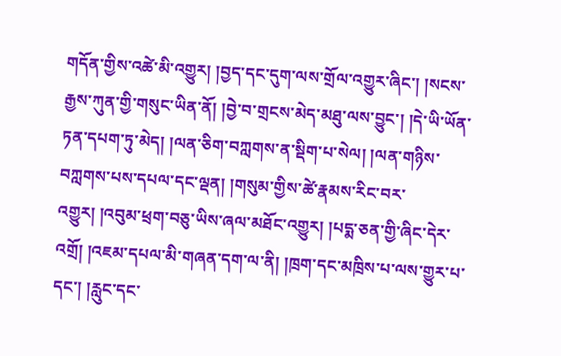གདོན་གྱིས་འཚེ་མི་འགྱུར། །བྱད་དང་དུག་ལས་གྲོལ་འགྱུར་ཞིང་། །སངས་རྒྱས་ཀུན་གྱི་གསུང་ཡིན་ནོ། །བྱེ་བ་གྲངས་མེད་མཐུ་ལས་བྱུང་། །དེ་ཡི་ཡོན་ཏན་དཔག་ཏུ་མེད། །ལན་ཅིག་བཀླགས་ན་སྡིག་པ་སེལ། །ལན་གཉིས་བཀླགས་པས་དཔལ་དང་ལྡན། །གསུམ་གྱིས་ཚེ་རྣམས་རིང་བར་འགྱུར། །འབུམ་ཕྲག་བཅུ་ཡིས་ཞལ་མཐོང་འགྱུར། །པདྨ་ཅན་གྱི་ཞིང་དེར་འགྲོ། །འཇམ་དཔལ་མི་གཞན་དག་ལ་ནི། །ཁྲག་དང་མཁྲིས་པ་ལས་གྱུར་པ་དང་། །རླུང་དང་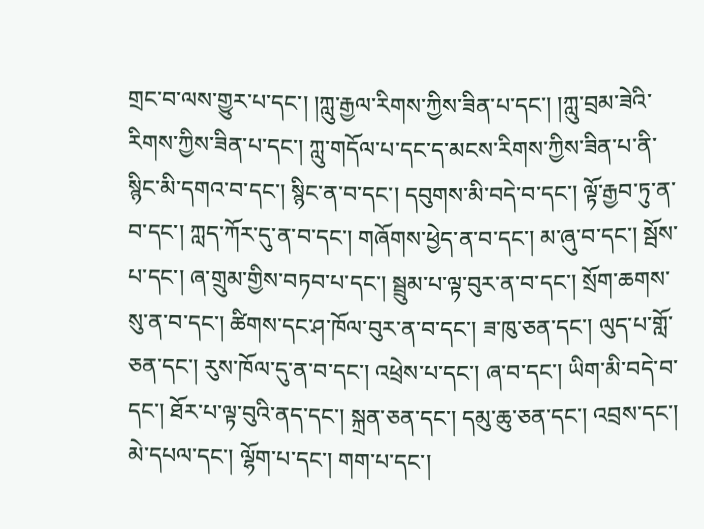གྲང་བ་ལས་གྱུར་པ་དང་། །ཀླུ་རྒྱལ་རིགས་ཀྱིས་ཟིན་པ་དང་། །ཀླུ་བྲམ་ཟེའི་རིགས་ཀྱིས་ཟིན་པ་དང་། ཀླུ་གདོལ་པ་དང་ད་མངས་རིགས་ཀྱིས་ཟིན་པ་ནི་སྙིང་མི་དགའ་བ་དང་། སྙིང་ན་བ་དང་། དབུགས་མི་བདེ་བ་དང་། ལྟོ་རྒྱབ་ཏུ་ན་བ་དང་། ཀླད་ཀོར་དུ་ན་བ་དང་། གཞོགས་ཕྱེད་ན་བ་དང་། མ་ཞུ་བ་དང་། སྦོས་པ་དང་། ཞ་གྲུམ་གྱིས་བཏབ་པ་དང་། སྦྲུམ་པ་ལྟ་བུར་ན་བ་དང་། སྲོག་ཆགས་སུ་ན་བ་དང་། ཚིགས་དང་ཤ་ཁོལ་བུར་ན་བ་དང་། ཟ་ཁུ་ཅན་དང་། ལུད་པ་གློ་ཅན་དང་། རུས་ཁོལ་དུ་ན་བ་དང་། འཕྲེས་པ་དང་། ཞ་བ་དང་། ཡིག་མི་བདེ་བ་དང་། ཐོར་པ་ལྟ་བུའི་ནད་དང་། སྐྲན་ཅན་དང་། དམུ་ཆུ་ཅན་དང་། འབྲས་དང་། མེ་དཔལ་དང་། ལྷོག་པ་དང་། གག་པ་དང་།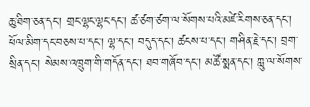ཆུ་ཐིག་ཅན་དང་། གྲང་ལྷང་ལྷང་དང་། ཚ་ཙག་ཙག་ལ་སོགས་པའི་མཛེ་རིགས་ཅན་དང་། ཕོལ་མིག་དང་བཅས་པ་དང་། ལྷ་དང་། བདུད་དང་། ཚངས་པ་དང་། གཤིན་རྗེ་དང་། བྲག་སྲིན་དང་། སེམས་འཁྲུག་གི་གདོན་དང་། ཐབ་གཞོབ་དང་། མཚོ་སྨན་དང་། ཀླུ་ལ་སོགས་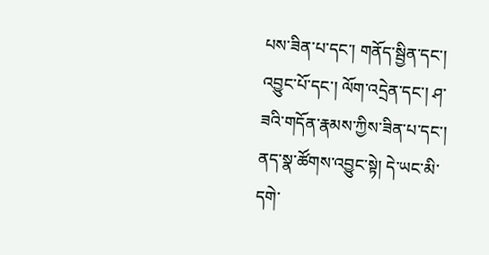པས་ཟིན་པ་དང་། གནོད་སྦྱིན་དང་། འབྱུང་པོ་དང་། ལོག་འདྲེན་དང་། ཤ་ཟའི་གདོན་རྣམས་ཀྱིས་ཟིན་པ་དང་། ནད་སྣ་ཚོགས་འབྱུང་སྟེ། དེ་ཡང་མི་དགེ་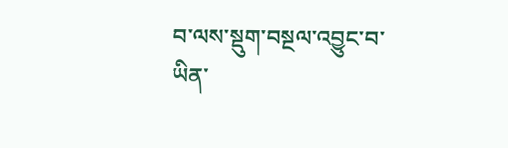བ་ལས་སྡུག་བསྔལ་འབྱུང་བ་ཡིན་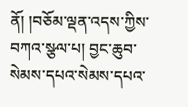ནོ། །བཅོམ་ལྡན་འདས་ཀྱིས་བཀའ་སྩལ་པ། བྱང་ཆུབ་སེམས་དཔའ་སེམས་དཔའ་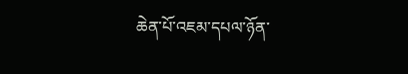ཆེན་པོ་འཇམ་དཔལ་ཉོན་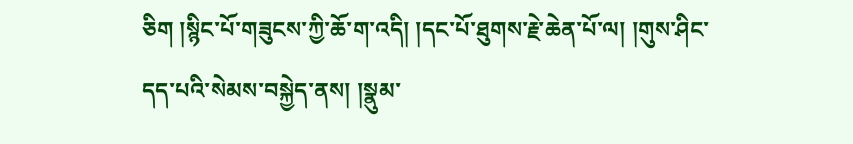ཅིག །སྙིང་པོ་གཟུངས་ཀྱི་ཆོ་ག་འདི། །དང་པོ་ཐུགས་རྗེ་ཆེན་པོ་ལ། །གུས་ཤིང་དད་པའི་སེམས་བསྐྱེད་ནས། །སྣུམ་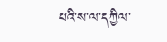པའི་ས་ལ་དཀྱིལ་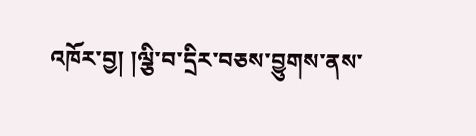འཁོར་བྱ། །ལྕི་བ་དྲིར་བཅས་བྱུགས་ནས་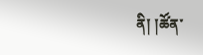ནི། །ཚོན་